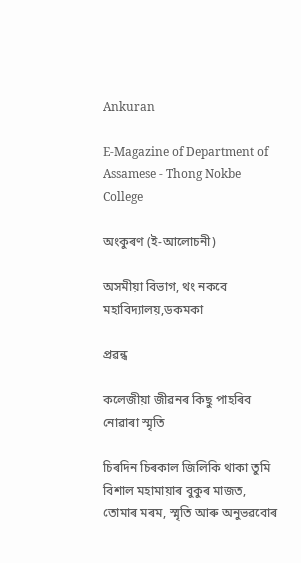Ankuran

E-Magazine of Department of Assamese - Thong Nokbe College

অংকুৰণ (ই-আলোচনী)

অসমীয়া বিভাগ, থং নকবে মহাবিদ্যালয়,ডকমকা

প্ৰৱন্ধ

কলেজীয়া জীৱনৰ কিছু পাহৰিব নোৱাৰা স্মৃতি

চিৰদিন চিৰকাল জিলিকি থাকা তুমি বিশাল মহামায়াৰ বুকুৰ মাজত,
তোমাৰ মৰম, স্মৃতি আৰু অনুভৱবোৰ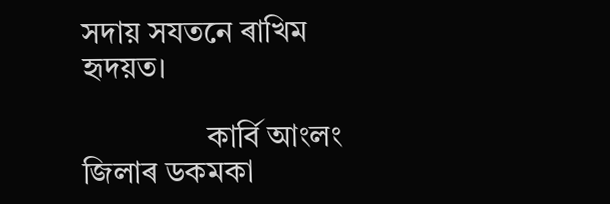সদায় সযতনে ৰাখিম হৃদয়ত।

                কাৰ্বি আংলং জিলাৰ ডকমকা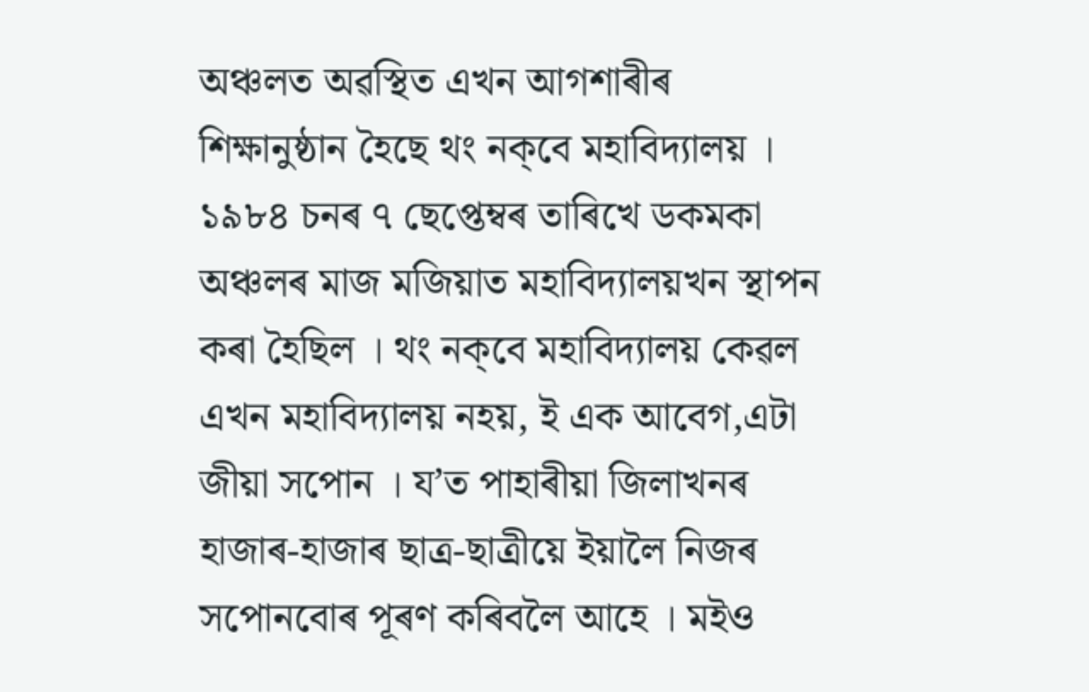অঞ্চলত অৱস্থিত এখন আগশাৰীৰ শিক্ষানুষ্ঠান হৈছে থং নক্‌বে মহাবিদ্যালয় । ১৯৮৪ চনৰ ৭ ছেপ্তেম্বৰ তাৰিখে ডকমকা অঞ্চলৰ মাজ মজিয়াত মহাবিদ্যালয়খন স্থাপন কৰা হৈছিল । থং নক্‌বে মহাবিদ্যালয় কেৱল এখন মহাবিদ্যালয় নহয়, ই এক আবেগ,এটা জীয়া সপোন । য’ত পাহাৰীয়া জিলাখনৰ হাজাৰ-হাজাৰ ছাত্ৰ-ছাত্ৰীয়ে ইয়ালৈ নিজৰ সপোনবোৰ পূৰণ কৰিবলৈ আহে । মইও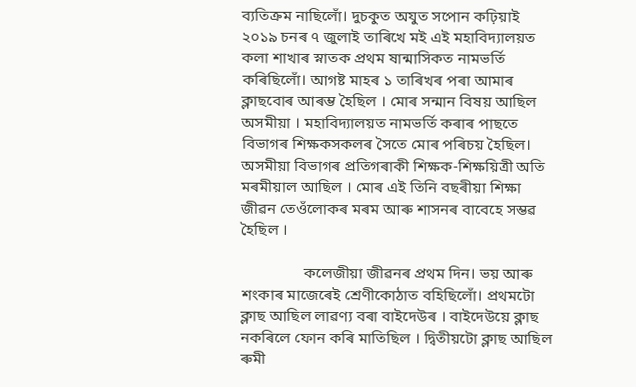ব্যতিক্ৰম নাছিলোঁ। দুচকুত অযুত সপোন কঢ়িয়াই ২০১৯ চনৰ ৭ জুলাই তাৰিখে মই এই মহাবিদ্যালয়ত কলা শাখাৰ স্নাতক প্ৰথম ষান্মাসিকত নামভৰ্তি কৰিছিলোঁ। আগষ্ট মাহৰ ১ তাৰিখৰ পৰা আমাৰ ক্লাছবোৰ আৰম্ভ হৈছিল । মোৰ সন্মান বিষয় আছিল অসমীয়া । মহাবিদ্যালয়ত নামভৰ্তি কৰাৰ পাছতে বিভাগৰ শিক্ষকসকলৰ সৈতে মোৰ পৰিচয় হৈছিল। অসমীয়া বিভাগৰ প্ৰতিগৰাকী শিক্ষক-শিক্ষয়িত্ৰী অতি মৰমীয়াল আছিল । মোৰ এই তিনি বছৰীয়া শিক্ষা জীৱন তেওঁলোকৰ মৰম আৰু শাসনৰ বাবেহে সম্ভৱ হৈছিল ।

                কলেজীয়া জীৱনৰ প্ৰথম দিন। ভয় আৰু শংকাৰ মাজেৰেই শ্ৰেণীকোঠাত বহিছিলোঁ। প্ৰথমটো ক্লাছ আছিল লাৱণ্য বৰা বাইদেউৰ । বাইদেউয়ে ক্লাছ নকৰিলে ফোন কৰি মাতিছিল । দ্বিতীয়টো ক্লাছ আছিল ৰুমী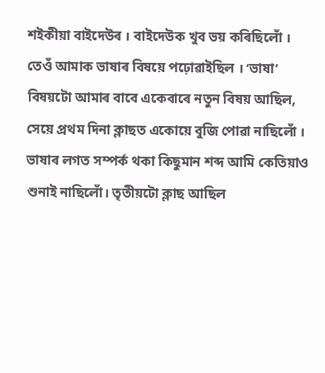শইকীয়া বাইদেউৰ । বাইদেউক খুব ভয় কৰিছিলোঁ । তেওঁ আমাক ভাষাৰ বিষয়ে পঢ়োৱাইছিল । ‘ভাষা’ বিষয়টো আমাৰ বাবে একেবাৰে নতুন বিষয় আছিল, সেয়ে প্ৰথম দিনা ক্লাছত একোয়ে বুজি পোৱা নাছিলোঁ । ভাষাৰ লগত সম্পৰ্ক থকা কিছুমান শব্দ আমি কেতিয়াও শুনাই নাছিলোঁ। তৃতীয়টো ক্লাছ আছিল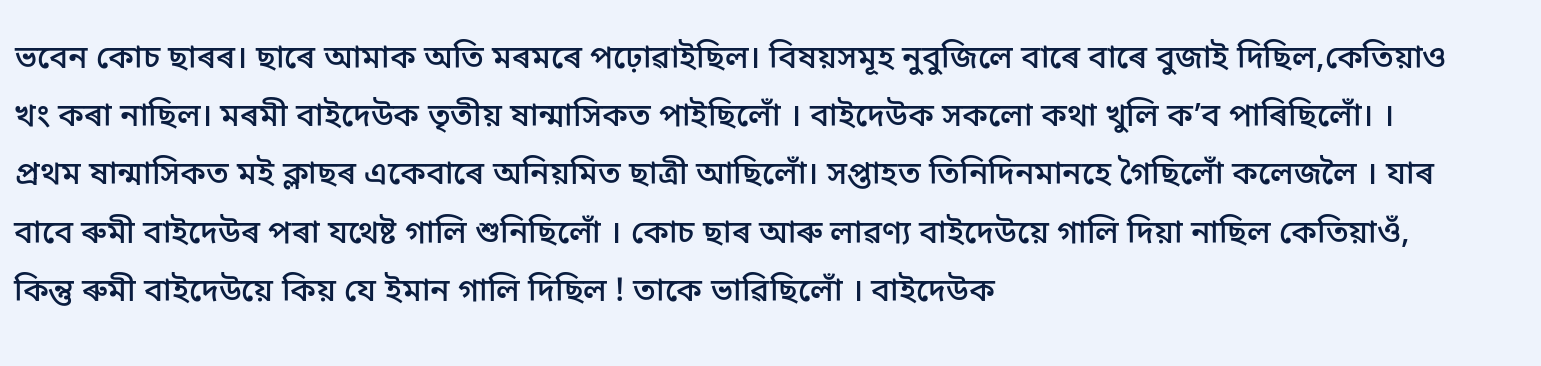ভবেন কোচ ছাৰৰ। ছাৰে আমাক অতি মৰমৰে পঢ়োৱাইছিল। বিষয়সমূহ নুবুজিলে বাৰে বাৰে বুজাই দিছিল,কেতিয়াও খং কৰা নাছিল। মৰমী বাইদেউক তৃতীয় ষান্মাসিকত পাইছিলোঁ । বাইদেউক সকলো কথা খুলি ক’ব পাৰিছিলোঁ। । প্ৰথম ষান্মাসিকত মই ক্লাছৰ একেবাৰে অনিয়মিত ছাত্ৰী আছিলোঁ। সপ্তাহত তিনিদিনমানহে গৈছিলোঁ কলেজলৈ । যাৰ বাবে ৰুমী বাইদেউৰ পৰা যথেষ্ট গালি শুনিছিলোঁ । কোচ ছাৰ আৰু লাৱণ্য বাইদেউয়ে গালি দিয়া নাছিল কেতিয়াওঁ, কিন্তু ৰুমী বাইদেউয়ে কিয় যে ইমান গালি দিছিল ! তাকে ভাৱিছিলোঁ । বাইদেউক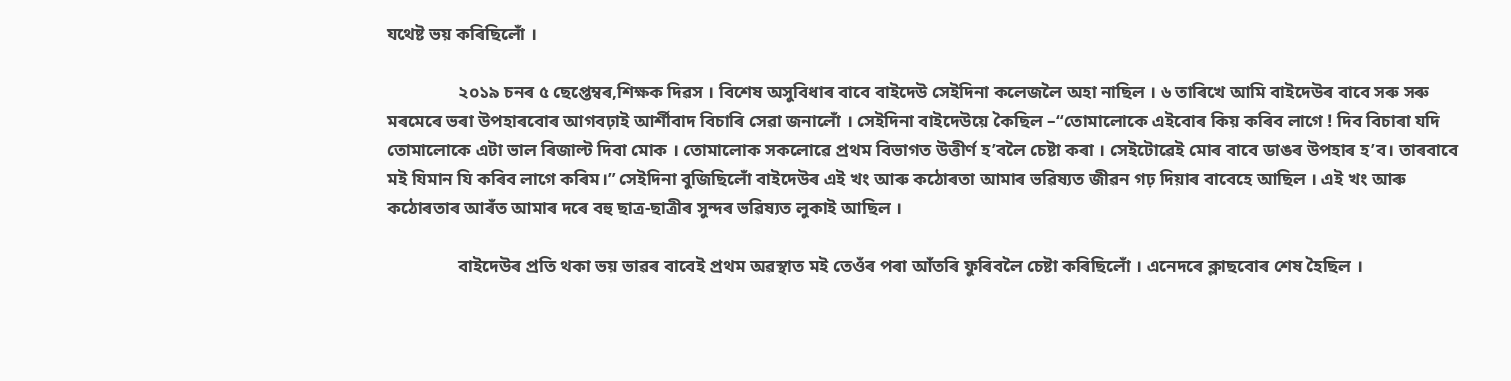যথেষ্ট ভয় কৰিছিলোঁ ।

                ২০১৯ চনৰ ৫ ছেপ্তেম্বৰ,শিক্ষক দিৱস । বিশেষ অসুবিধাৰ বাবে বাইদেউ সেইদিনা কলেজলৈ অহা নাছিল । ৬ তাৰিখে আমি বাইদেউৰ বাবে সৰু সৰু মৰমেৰে ভৰা উপহাৰবোৰ আগবঢ়াই আৰ্শীবাদ বিচাৰি সেৱা জনালোঁ । সেইদিনা বাইদেউয়ে কৈছিল –“তোমালোকে এইবোৰ কিয় কৰিব লাগে ! দিব বিচাৰা যদি তোমালোকে এটা ভাল ৰিজাল্ট দিবা মোক । তোমালোক সকলোৱে প্ৰথম বিভাগত উত্তীৰ্ণ হ’বলৈ চেষ্টা কৰা । সেইটোৱেই মোৰ বাবে ডাঙৰ উপহাৰ হ’ব। তাৰবাবে মই যিমান যি কৰিব লাগে কৰিম।” সেইদিনা বুজিছিলোঁ বাইদেউৰ এই খং আৰু কঠোৰতা আমাৰ ভৱিষ্যত জীৱন গঢ় দিয়াৰ বাবেহে আছিল । এই খং আৰু কঠোৰতাৰ আৰঁত আমাৰ দৰে বহু ছাত্ৰ-ছাত্ৰীৰ সুন্দৰ ভৱিষ্যত লুকাই আছিল ।

                বাইদেউৰ প্ৰতি থকা ভয় ভাৱৰ বাবেই প্ৰথম অৱস্থাত মই তেওঁৰ পৰা আঁতৰি ফুৰিবলৈ চেষ্টা কৰিছিলোঁ । এনেদৰে ক্লাছবোৰ শেষ হৈছিল ।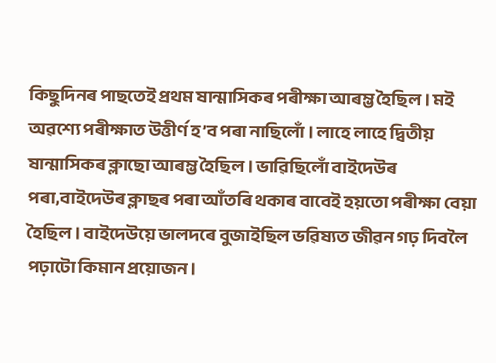কিছুদিনৰ পাছতেই প্ৰথম ষান্মাসিকৰ পৰীক্ষা আৰম্ভ হৈছিল । মই অৱশ্যে পৰীক্ষাত উত্তীৰ্ণ হ’ব পৰা নাছিলোঁ । লাহে লাহে দ্বিতীয় ষান্মাসিকৰ ক্লাছো আৰম্ভ হৈছিল । ভাৱিছিলোঁ বাইদেউৰ পৰা,বাইদেউৰ ক্লাছৰ পৰা আঁতৰি থকাৰ বাবেই হয়তো পৰীক্ষা বেয়া হৈছিল । বাইদেউয়ে ভালদৰে বুজাইছিল ভৱিষ্যত জীৱন গঢ় দিবলৈ পঢ়াটো কিমান প্ৰয়োজন।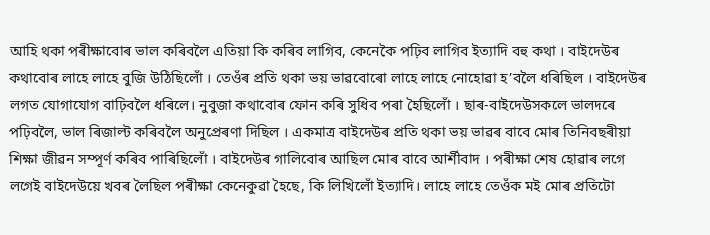আহি থকা পৰীক্ষাবোৰ ভাল কৰিবলৈ এতিয়া কি কৰিব লাগিব, কেনেকৈ পঢ়িব লাগিব ইত্যাদি বহু কথা । বাইদেউৰ কথাবোৰ লাহে লাহে বুজি উঠিছিলোঁ । তেওঁৰ প্ৰতি থকা ভয় ভাৱবোৰো লাহে লাহে নোহোৱা হ’বলৈ ধৰিছিল । বাইদেউৰ লগত যোগাযোগ বাঢ়িবলৈ ধৰিলে। নুবুজা কথাবোৰ ফোন কৰি সুধিব পৰা হৈছিলোঁ । ছাৰ-বাইদেউসকলে ভালদৰে পঢ়িবলৈ, ভাল ৰিজাল্ট কৰিবলৈ অনুপ্ৰেৰণা দিছিল । একমাত্ৰ বাইদেউৰ প্ৰতি থকা ভয় ভাৱৰ বাবে মোৰ তিনিবছৰীয়া শিক্ষা জীৱন সম্পূৰ্ণ কৰিব পাৰিছিলোঁ । বাইদেউৰ গালিবোৰ আছিল মোৰ বাবে আৰ্শীবাদ । পৰীক্ষা শেষ হোৱাৰ লগে লগেই বাইদেউয়ে খবৰ লৈছিল পৰীক্ষা কেনেকুৱা হৈছে, কি লিখিলোঁ ইত্যাদি। লাহে লাহে তেওঁক মই মোৰ প্ৰতিটো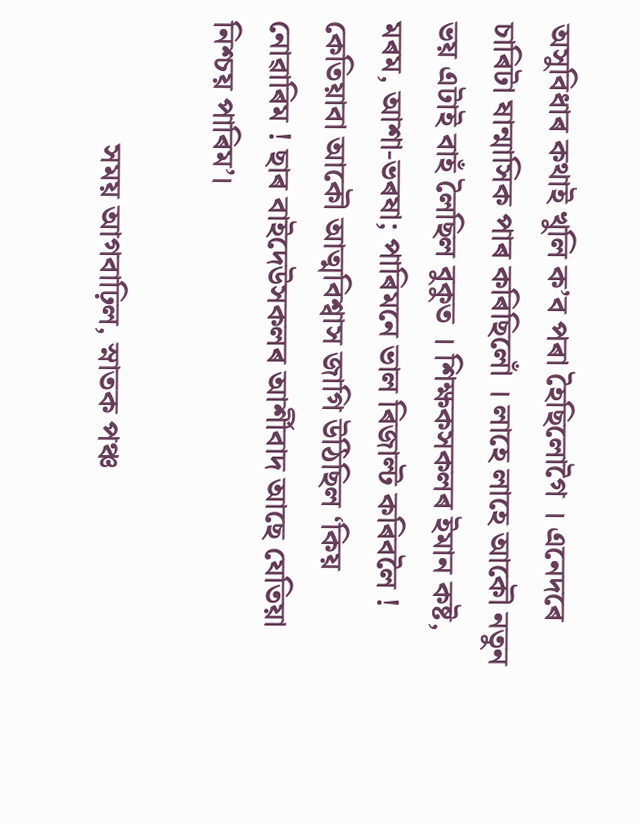অসুবিধাৰ কথাই খুলি ক’ব পৰা হৈছিলোগৈ । এনেদৰে চাৰিটা ষান্মাসিক পাৰ কৰিছিলোঁ । লাহে লাহে আকৌ নতুন ভয় এটাই বাহঁ লৈছিল বুকুত । শিক্ষকসকলৰ ইমান কষ্ট, মৰম, আশা-ভৰষা; পাৰিমনে ভাল ৰিজাল্ট কৰিবলৈ ! কেতিয়াবা আকৌ আত্মবিশ্বাস জাগি উঠিছিল ‘কিয় নোৱাৰিম ! ছাৰ বাইদেউসকলৰ আৰ্শীবাদ আছে যেতিয়া নিশ্চয় পাৰিম’।

                সময় আগবাঢ়িল, স্নাতক পঞ্চ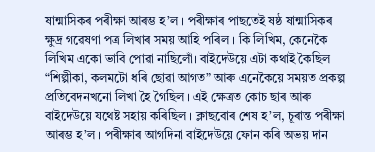ষান্মাসিকৰ পৰীক্ষা আৰম্ভ হ’ল । পৰীক্ষাৰ পাছতেই ষষ্ঠ ষান্মাসিকৰ ক্ষুদ্ৰ গৱেষণা পত্ৰ লিখাৰ সময় আহি পৰিল । কি লিখিম, কেনেকৈ লিখিম একো ভাবি পোৱা নাছিলোঁ। বাইদেউয়ে এটা কথাই কৈছিল “শিল্পীকা, কলমটো ধৰি ছোৱা আগত” আৰু এনেকৈয়ে সময়ত প্ৰকল্প প্ৰতিবেদনখনো লিখা হৈ গৈছিল । এই ক্ষেত্ৰত কোচ ছাৰ আৰু বাইদেউয়ে যথেষ্ট সহায় কৰিছিল । ক্লাছবোৰ শেষ হ’ল, চূৰান্ত পৰীক্ষা আৰম্ভ হ’ল । পৰীক্ষাৰ আগদিনা বাইদেউয়ে ফোন কৰি অভয় দান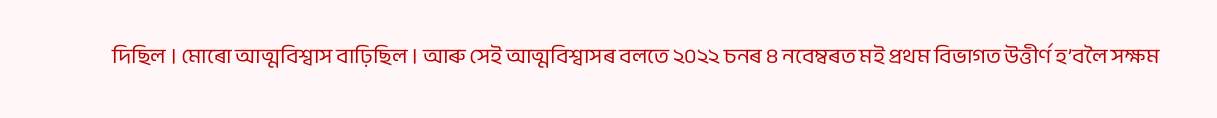দিছিল । মোৰো আত্মবিশ্বাস বাঢ়িছিল । আৰু সেই আত্মবিশ্বাসৰ বলতে ২০২২ চনৰ ৪ নবেম্বৰত মই প্ৰথম বিভাগত উত্তীৰ্ণ হ’বলৈ সক্ষম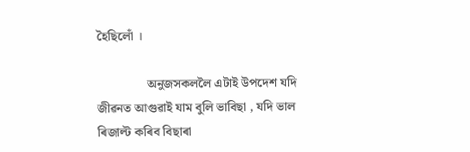হৈছিলোঁ ।

                অনুজসকললৈ এটাই উপদেশ যদি জীৱনত আগুৱাই যাম বুলি ভাবিছা , যদি ভাল ৰিজাল্ট কৰিব বিছাৰা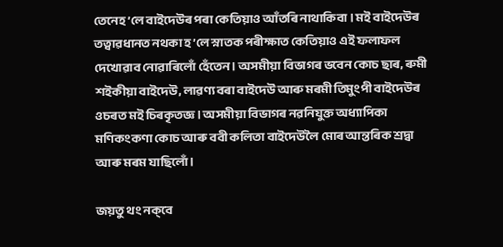তেনেহ’লে বাইদেউৰ পৰা কেতিয়াও আঁতৰি নাথাকিবা । মই বাইদেউৰ তত্বাৱধানত নথকা হ’লে স্নাতক পৰীক্ষাত কেতিয়াও এই ফলাফল দেখোৱাব নোৱাৰিলোঁ হেঁতেন । অসমীয়া বিভাগৰ ভবেন কোচ ছাৰ, ৰুমী শইকীয়া বাইদেউ, লাৱণ্য বৰা বাইদেউ আৰু মৰমী তিমুংপী বাইদেউৰ ওচৰত মই চিৰকৃতজ্ঞ। অসমীয়া বিভাগৰ নৱনিযুক্ত অধ্যাপিকা মণিকংকণা কোচ আৰু ববী কলিতা বাইদেউলৈ মোৰ আন্তৰিক শ্ৰদ্বা আৰু মৰম যাছিলোঁ।

জয়তু থং নক্‌বে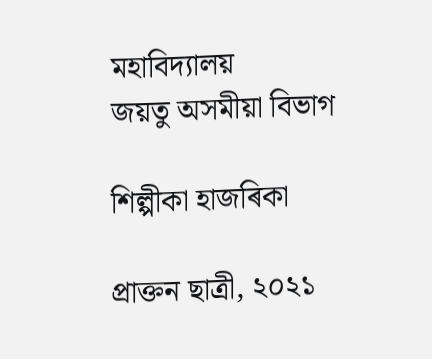মহাবিদ্যালয়
জয়তু অসমীয়া বিভাগ

শিল্পীকা হাজৰিকা

প্ৰাক্তন ছাত্ৰী, ২০২১